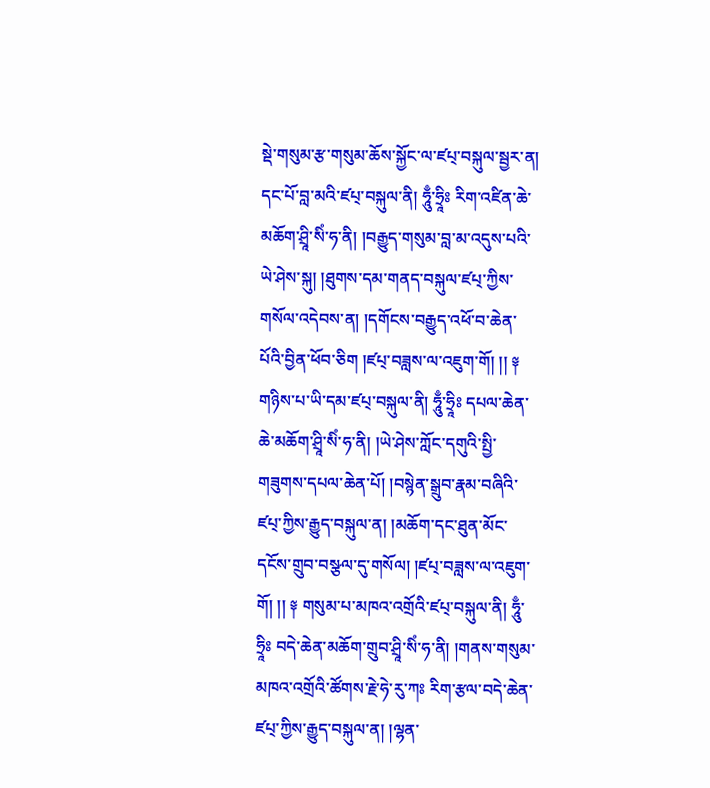སྡེ་གསུམ་རྩ་གསུམ་ཆོས་སྐྱོང་ལ་ཛཔ྄་བསྐུལ་སྦྱར་ན། དང་པོ་བླ་མའི་ཛཔ྄་བསྐུལ་ནི། ཧཱུྃ་ཧྲཱིཿ རིག་འཛིན་ཆེ་མཆོག་ཤྲཱི་སིཾ་ཧ་ནི། །བརྒྱུད་གསུམ་བླ་མ་འདུས་པའི་ཡེ་ཤེས་སྐུ། །ཐུགས་དམ་གནད་བསྐུལ་ཛཔ྄་ཀྱིས་གསོལ་འདེབས་ན། །དགོངས་བརྒྱུད་འཕོ་བ་ཆེན་པོའི་བྱིན་ཕོབ་ཅིག །ཛཔ྄་བཟླས་ལ་འཇུག་གོ། །། ༈ གཉིས་པ་ཡི་དམ་ཛཔ྄་བསྐུལ་ནི། ཧཱུྃ་ཧྲཱིཿ དཔལ་ཆེན་ཆེ་མཆོག་ཤྲཱི་སིཾ་ཧ་ནི། །ཡེ་ཤེས་ཀློང་དགུའི་སྤྱི་གཟུགས་དཔལ་ཆེན་པོ། །བསྙེན་སྒྲུབ་རྣམ་བཞིའི་ཛཔ྄་ཀྱིས་རྒྱུད་བསྐུལ་ན། །མཆོག་དང་ཐུན་མོང་དངོས་གྲུབ་བསྩལ་དུ་གསོལ། །ཛཔ྄་བཟླས་ལ་འཇུག་གོ། །། ༈ གསུམ་པ་མཁའ་འགྲོའི་ཛཔ྄་བསྐུལ་ནི། ཧཱུྃ་ཧྲཱིཿ བདེ་ཆེན་མཆོག་གྲུབ་ཤྲཱི་སིཾ་ཧ་ནི། །གནས་གསུམ་མཁའ་འགྲོའི་ཚོགས་རྗེ་ཧེ་རུ་ཀཿ རིག་རྩལ་བདེ་ཆེན་ཛཔ྄་ཀྱིས་རྒྱུད་བསྐུལ་ན། །ལྷན་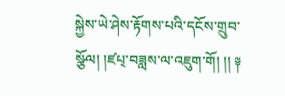སྐྱེས་ཡེ་ཤེས་རྟོགས་པའི་དངོས་གྲུབ་སྩོལ། །ཛཔ྄་བཟླས་ལ་འཇུག་གོ། །། ༈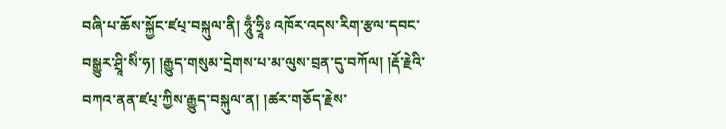བཞི་པ་ཆོས་སྐྱོང་ཛཔ྄་བསྐུལ་ནི། ཧཱུྃ་ཧྲཱིཿ འཁོར་འདས་རིག་རྩལ་དབང་བསྒྱུར་ཤྲཱི་སིཾ་ཧ། །རྒྱུད་གསུམ་དྲེགས་པ་མ་ལུས་བྲན་དུ་བཀོལ། །རྡོ་རྗེའི་བཀའ་ནན་ཛཔ྄་ཀྱིས་རྒྱུད་བསྐུལ་ན། །ཚར་གཅོད་རྗེས་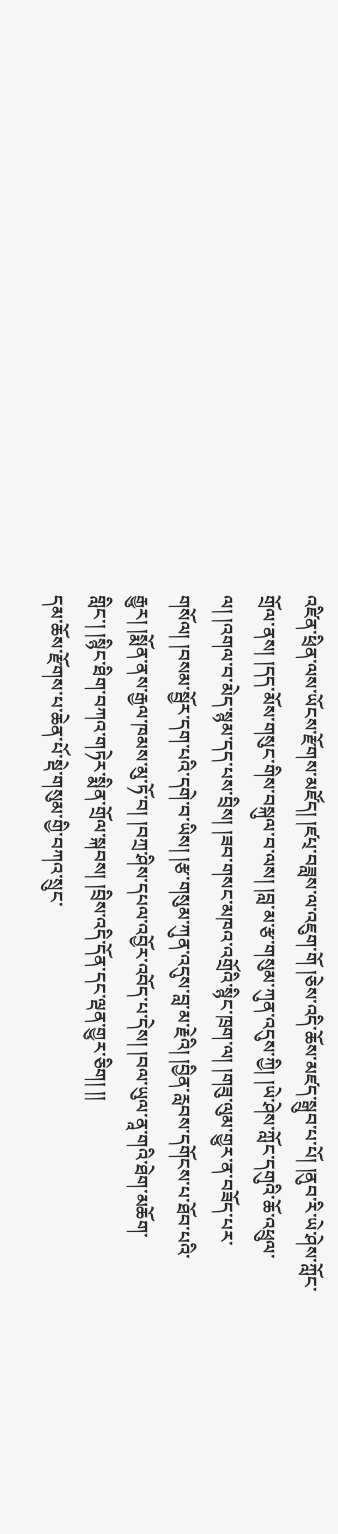འཛིན་ཕྲིན་ལས་ཡོངས་རྫོགས་མཛོད། །ཛཔ྄་བཟླས་ལ་འཇུག་གོ །ཅེས་འདི་ཆོས་མཛད་སྒྲུབ་པ་པོ། །ནུབ་རི་ཡེ་ཤེས་ཀློང་གྲོལ་ནས། །དད་མོས་གསུང་གིས་བསྐུལ་བ་ལས། །བླ་མ་རྩ་གསུམ་ཀུན་འདུས་ཀྱི། །ཡེ་ཤེས་ཀློང་དགུའི་ཆོ་འཕྲུལ་ལ། །འགལ་བ་མེད་སྙམ་དད་པས་བྲིས། །ཟབ་གསང་མཁའ་འགྲོའི་སྙིང་ཁྲག་ལ། །གཟུ་ལུམ་གྱུར་ན་བཟོད་པར་གསོལ། །བསམ་སྦྱོར་དག་པའི་དགེ་བ་ཡིས། །རྩ་གསུམ་ཀུན་འདུས་བླ་མ་རྗེའི། །བྱིན་རླབས་དགོངས་པ་ཐོབ་པའི་རྒྱུར། །སྨོན་ནས་རྒྱལ་ཁམས་མུ་ཏོ་བ། །བཀྲ་ཤིས་དཔལ་འབྱོར་འབོད་པ་དེས། །བལ་ཡུལ་ནཱ་གའི་ཐེག་མཆོག་གླིང་། །སྙིང་ཐིག་བཀའ་གཏེར་སྨིན་གྲོལ་སྐབས། །བྲིས་འདི་དོན་དང་ལྡན་གྱུར་ཅིག། །།
དམ་ཆོས་རྫོགས་པ་ཆེན་པོ་སྡེ་གསུམ་གྱི་བཀའ་སྲུང་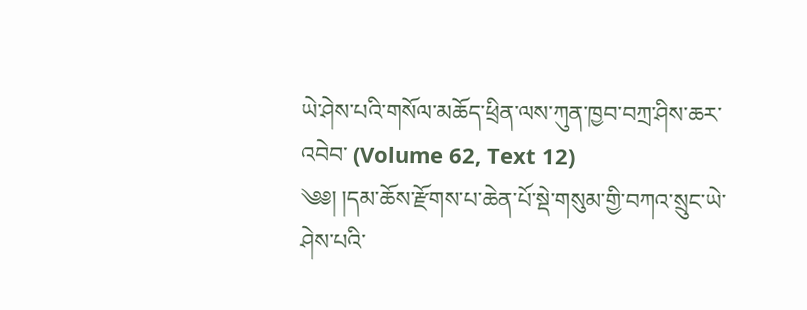ཡེ་ཤེས་པའི་གསོལ་མཆོད་ཕྲིན་ལས་ཀུན་ཁྱབ་བཀྲ་ཤིས་ཆར་འབེབ་ (Volume 62, Text 12)
༄༅། །དམ་ཆོས་རྫོགས་པ་ཆེན་པོ་སྡེ་གསུམ་གྱི་བཀའ་སྲུང་ཡེ་ཤེས་པའི་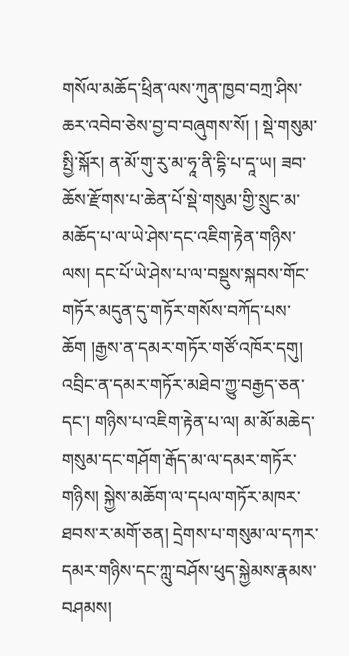གསོལ་མཆོད་ཕྲིན་ལས་ཀུན་ཁྱབ་བཀྲ་ཤིས་ཆར་འབེབ་ཅེས་བྱ་བ་བཞུགས་སོ། ། སྡེ་གསུམ་སྤྱི་སྐོར། ན་མོ་གུ་རུ་མ་ཧཱ་ནི་དྷི་པ་དཱ་ཡ། ཟབ་ཆོས་རྫོགས་པ་ཆེན་པོ་སྡེ་གསུམ་གྱི་སྲུང་མ་མཆོད་པ་ལ་ཡེ་ཤེས་དང་འཇིག་རྟེན་གཉིས་ལས། དང་པོ་ཡེ་ཤེས་པ་ལ་བསྡུས་སྐབས་གོང་གཏོར་མདུན་དུ་གཏོར་གསོས་བཀོད་པས་ཆོག །རྒྱས་ན་དམར་གཏོར་གཙོ་འཁོར་དགུ། འབྲིང་ན་དམར་གཏོར་མཐེབ་ཀྱུ་བརྒྱད་ཅན་དང་། གཉིས་པ་འཇིག་རྟེན་པ་ལ། མ་མོ་མཆེད་གསུམ་དང་གཤོག་རྒོད་མ་ལ་དམར་གཏོར་གཉིས། སྐྱེས་མཆོག་ལ་དཔལ་གཏོར་མཁར་ཐབས་ར་མགོ་ཅན། དྲེགས་པ་གསུམ་ལ་དཀར་དམར་གཉིས་དང་ཀླུ་བཤོས་ཕུད་སྐྱེམས་རྣམས་བཤམས།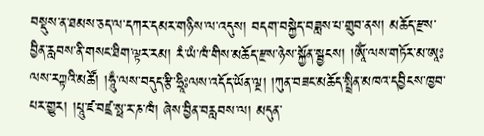བསྡུས་ན་ཐམས་ཅད་ལ་དཀར་དམར་གཉིས་ལ་འདུས། བདག་བསྐྱེད་བཟླས་པ་གྲུབ་ནས། མཆོད་རྫས་བྱིན་རླབས་ནི་གསང་ཐིག་ལྟར་རམ། རཾ་ཡཾ་ཁཾ་གིས་མཆོད་རྫས་ཉེས་སྐྱོན་སྦྱངས། །ཨཱོྃ་ལས་གཏོར་མ་ཨཱཿལས་རཀྟའི་མཚོ། །ཧཱུྃ་ལས་བདུད་རྩི་ཧྲཱིཿལས་འདོད་ཡོན་ལྔ། །ཀུན་བཟང་མཆོད་སྤྲིན་མཁའ་དབྱིངས་ཁྱབ་པར་གྱུར། །པཱུ་ཛ་བཛྲ་སྥ་ར་ཎ་ཁཾ། ཞེས་བྱིན་བརླབས་ལ། མདུན་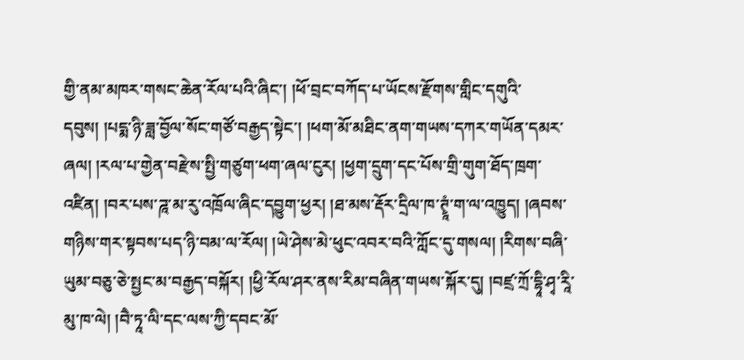གྱི་ནམ་མཁར་གསང་ཆེན་རོལ་པའི་ཞིང་། །ཕོ་བྲང་བཀོད་པ་ཡོངས་རྫོགས་གླིང་དགུའི་དབུས། །པདྨ་ཉི་ཟླ་བྱོལ་སོང་གཙོ་བརྒྱད་སྟེང་། །ཕག་མོ་མཐིང་ནག་གཡས་དཀར་གཡོན་དམར་ཞལ། །རལ་པ་གྱེན་བརྫེས་སྤྱི་གཙུག་ཕག་ཞལ་ངུར། །ཕྱག་དྲུག་དང་པོས་གྲི་གུག་ཐོད་ཁྲག་འཛིན། །བར་པས་ཌཱ་མ་རུ་འཁྲོལ་ཞིང་དབྱུག་ཕྱར། །ཐ་མས་རྡོར་དྲིལ་ཁ་ཊྭཱཾ་ག་ལ་འཁྱུད། །ཞབས་གཉིས་གར་སྟབས་པད་ཉི་བམ་ལ་རོལ། །ཡེ་ཤེས་མེ་ཕུང་འབར་བའི་ཀློང་དུ་གསལ། །རིགས་བཞི་ཡུམ་བཅུ་ཅེ་སྤྱང་མ་བརྒྱད་བསྐོར། །ཕྱི་རོལ་ཤར་ནས་རིམ་བཞིན་གཡས་སྐོར་དུ། །བཛྲ་ཀྲོ་དྷཱི་ཤྭ་རཱི་མུ་ཁ་ལེ། །བཻ་ཏཱ་ལི་དང་ལས་ཀྱི་དབང་མོ་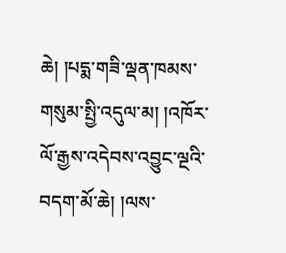ཆེ། །པདྨ་གཟི་ལྡན་ཁམས་གསུམ་སྤྱི་འདུལ་མ། །འཁོར་ལོ་རྒྱས་འདེབས་འབྱུང་ལྔའི་བདག་མོ་ཆེ། །ལས་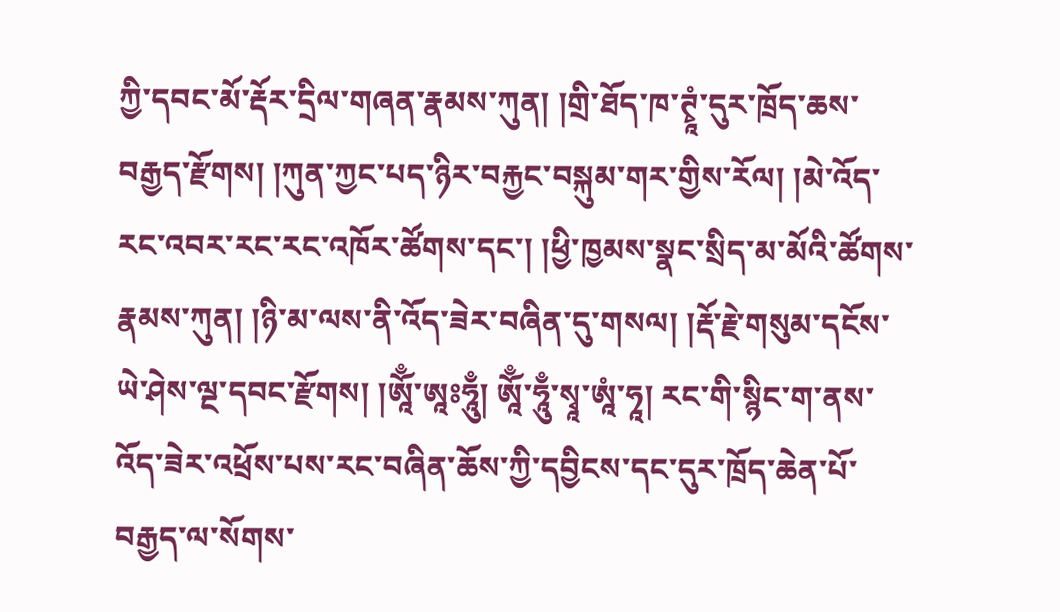ཀྱི་དབང་མོ་རྡོར་དྲིལ་གཞན་རྣམས་ཀུན། །གྲི་ཐོད་ཁ་ཊྭཱཾ་དུར་ཁྲོད་ཆས་བརྒྱད་རྫོགས། །ཀུན་ཀྱང་པད་ཉིར་བརྐྱང་བསྐུམ་གར་གྱིས་རོལ། །མེ་འོད་རང་འབར་རང་རང་འཁོར་ཚོགས་དང་། །ཕྱི་ཁྱམས་སྣང་སྲིད་མ་མོའི་ཚོགས་རྣམས་ཀུན། །ཉི་མ་ལས་ནི་འོད་ཟེར་བཞིན་དུ་གསལ། །རྡོ་རྗེ་གསུམ་དངོས་ཡེ་ཤེས་ལྔ་དབང་རྫོགས། །ཨཱོྃ་ཨཱཿཧཱུྃ། ཨཱོྃ་ཧཱུྃ་སྭཱ་ཨཱཾ་ཧཱ། རང་གི་སྙིང་ག་ནས་འོད་ཟེར་འཕྲོས་པས་རང་བཞིན་ཆོས་ཀྱི་དབྱིངས་དང་དུར་ཁྲོད་ཆེན་པོ་བརྒྱད་ལ་སོགས་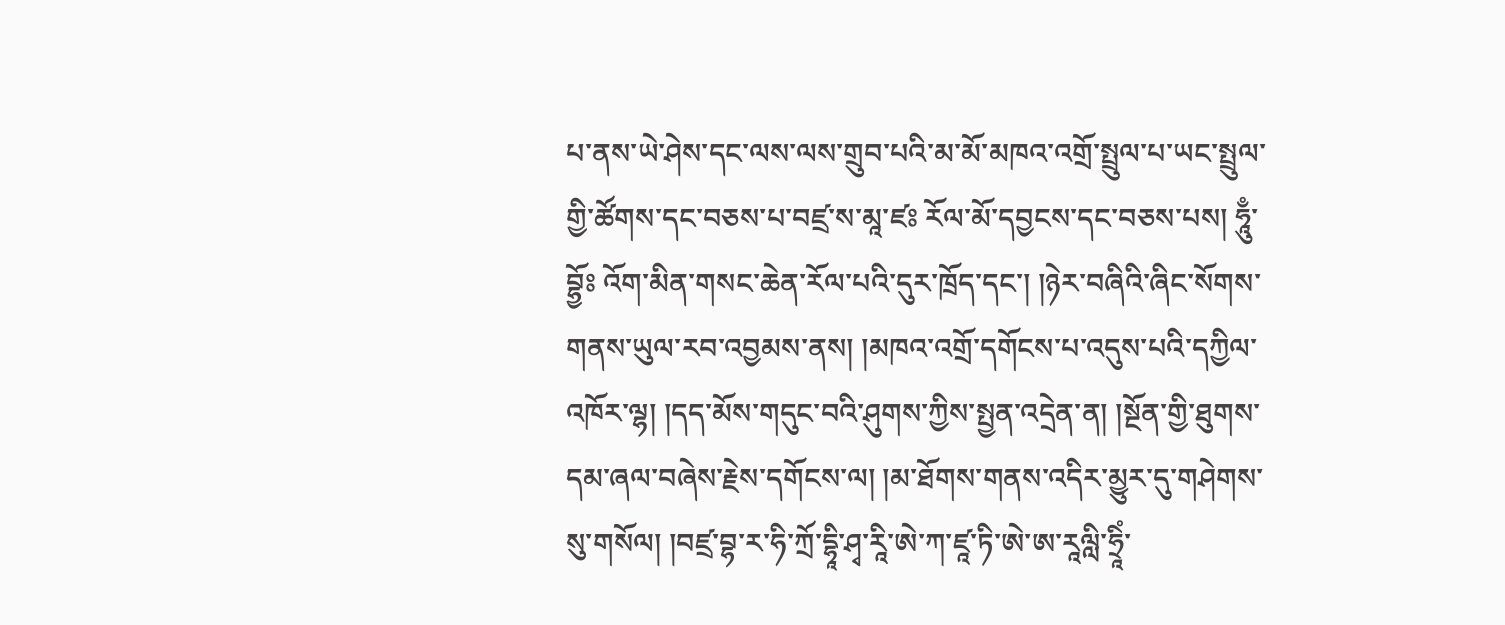པ་ནས་ཡེ་ཤེས་དང་ལས་ལས་གྲུབ་པའི་མ་མོ་མཁའ་འགྲོ་སྤྲུལ་པ་ཡང་སྤྲུལ་གྱི་ཚོགས་དང་བཅས་པ་བཛྲ་ས་མཱ་ཛཿ རོལ་མོ་དབྱངས་དང་བཅས་པས། ཧཱུྃ་བྷྱོཿ འོག་མིན་གསང་ཆེན་རོལ་པའི་དུར་ཁྲོད་དང་། །ཉེར་བཞིའི་ཞིང་སོགས་གནས་ཡུལ་རབ་འབྱམས་ནས། །མཁའ་འགྲོ་དགོངས་པ་འདུས་པའི་དཀྱིལ་འཁོར་ལྷ། །དད་མོས་གདུང་བའི་ཤུགས་ཀྱིས་སྤྱན་འདྲེན་ན། །སྔོན་གྱི་ཐུགས་དམ་ཞལ་བཞེས་རྗེས་དགོངས་ལ། །མ་ཐོགས་གནས་འདིར་མྱུར་དུ་གཤེགས་སུ་གསོལ། །བཛྲ་བྷ་ར་ཧི་ཀྲོ་དྷཱི་ཤྭ་རཱི་ཨེ་ཀ་ཛཱ་ཏི་ཨེ་ཨ་རཱལླི་ཧྲཱིཾ་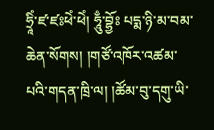ཧྲཱིཾ་ཛ་ཛཿཕེཾ་ཕེཾ། ཧཱུྃ་བྷྱོཿ པདྨ་ཉི་མ་བམ་ཆེན་སོགས། །གཙོ་འཁོར་འཚམ་པའི་གདན་ཁྲི་ལ། །ཚོམ་བུ་དགུ་ཡི་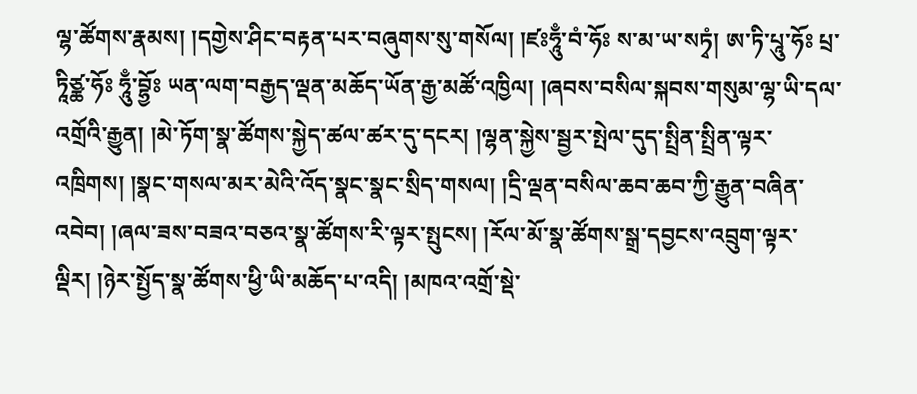ལྷ་ཚོགས་རྣམས། །དགྱེས་ཤིང་བརྟན་པར་བཞུགས་སུ་གསོལ། །ཛཿཧཱུྃ་བཾ་ཧོཿ ས་མ་ཡ་སཏྭཾ། ཨ་ཏི་པཱུ་ཧོཿ པྲ་ཏཱིཙྪ་ཧོཿ ཧཱུྃ་བྷྱོཿ ཡན་ལག་བརྒྱད་ལྡན་མཆོད་ཡོན་རྒྱ་མཚོ་འཁྱིལ། །ཞབས་བསིལ་སྐབས་གསུམ་ལྷ་ཡི་དལ་འགྲོའི་རྒྱུན། །མེ་ཏོག་སྣ་ཚོགས་སྐྱེད་ཚལ་ཚར་དུ་དངར། །ལྷན་སྐྱེས་སྦྱར་སྤེལ་དུད་སྤྲིན་སྤྲིན་ལྟར་འཁྲིགས། །སྣང་གསལ་མར་མེའི་འོད་སྣང་སྣང་སྲིད་གསལ། །དྲི་ལྡན་བསིལ་ཆབ་ཆབ་ཀྱི་རྒྱུན་བཞིན་འབེབ། །ཞལ་ཟས་བཟའ་བཅའ་སྣ་ཚོགས་རི་ལྟར་སྤུངས། །རོལ་མོ་སྣ་ཚོགས་སྒྲ་དབྱངས་འབྲུག་ལྟར་ལྡིར། །ཉེར་སྤྱོད་སྣ་ཚོགས་ཕྱི་ཡི་མཆོད་པ་འདི། །མཁའ་འགྲོ་སྡེ་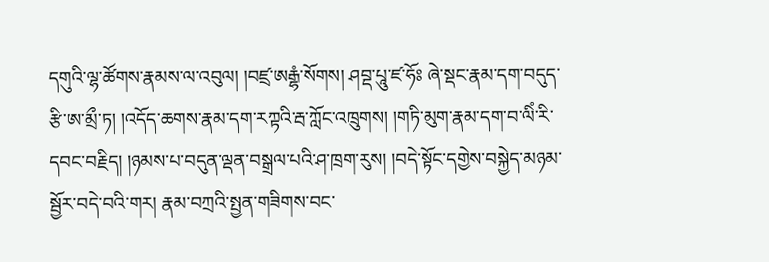དགུའི་ལྷ་ཚོགས་རྣམས་ལ་འབུལ། །བཛྲ་ཨརྒྷཾ་སོགས། ཤབྡ་པཱུ་ཛ་ཧོཿ ཞེ་སྡང་རྣམ་དག་བདུད་རྩི་ཨ་མྲྀ་ཏ། །འདོད་ཆགས་རྣམ་དག་རཀྟའི་རྦ་ཀློང་འཁྲུགས། །གཏི་མུག་རྣམ་དག་བ་ལིཾ་རི་དབང་བརྗིད། །ཉམས་པ་བདུན་ལྡན་བསྒྲལ་པའི་ཤ་ཁྲག་རུས། །བདེ་སྟོང་དགྱེས་བསྐྱེད་མཉམ་སྦྱོར་བདེ་བའི་གར། རྣམ་བཀྲའི་སྤྱན་གཟིགས་བང་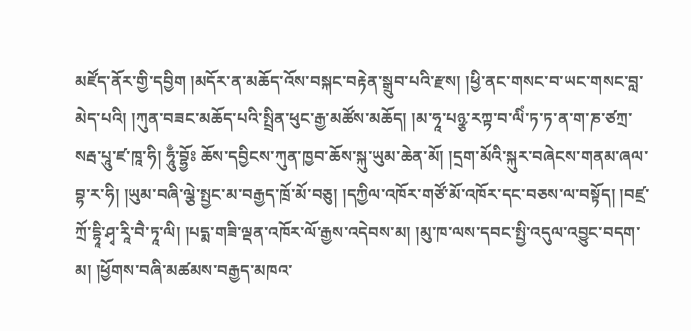མཛོད་ནོར་གྱི་དབྱིག །མདོར་ན་མཆོད་འོས་བསྐང་བརྟེན་སྒྲུབ་པའི་རྫས། །ཕྱི་ནང་གསང་བ་ཡང་གསང་བླ་མེད་པའི། །ཀུན་བཟང་མཆོད་པའི་སྤྲིན་ཕུང་རྒྱ་མཚོས་མཆོད། །མ་ཧཱ་པཉྩ་རཀྟ་བ་ལིཾ་ཏ་ཏ་ན་ག་ཎ་ཙཀྲ་སརྦ་པཱུ་ཛ་ཁཱ་ཧི། ཧཱུྃ་བྷྱོཿ ཆོས་དབྱིངས་ཀུན་ཁྱབ་ཆོས་སྐུ་ཡུམ་ཆེན་མོ། །དྲག་མོའི་སྐུར་བཞེངས་གནམ་ཞལ་བྷ་ར་ཧི། །ཡུམ་བཞི་ལྕེ་སྤྱང་མ་བརྒྱད་ཁྲོ་མོ་བཅུ། །དཀྱིལ་འཁོར་གཙོ་མོ་འཁོར་དང་བཅས་ལ་བསྟོད། །བཛྲ་ཀྲོ་དྷཱི་ཤྭ་རཱི་བཻ་ཏཱ་ལི། །པདྨ་གཟི་ལྡན་འཁོར་ལོ་རྒྱས་འདེབས་མ། །མུ་ཁ་ལས་དབང་སྤྱི་འདུལ་འབྱུང་བདག་མ། །ཕྱོགས་བཞི་མཚམས་བརྒྱད་མཁའ་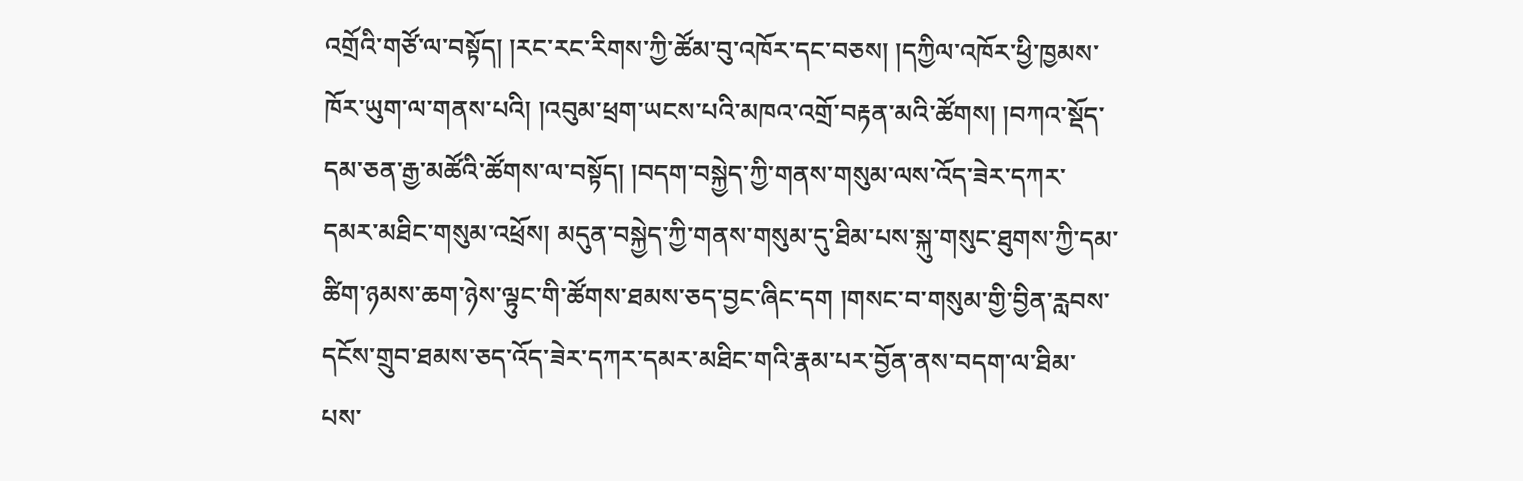འགྲོའི་གཙོ་ལ་བསྟོད། །རང་རང་རིགས་ཀྱི་ཚོམ་བུ་འཁོར་དང་བཅས། །དཀྱིལ་འཁོར་ཕྱི་ཁྱམས་ཁོར་ཡུག་ལ་གནས་པའི། །འབུམ་ཕྲག་ཡངས་པའི་མཁའ་འགྲོ་བརྟན་མའི་ཚོགས། །བཀའ་སྡོད་དམ་ཅན་རྒྱ་མཚོའི་ཚོགས་ལ་བསྟོད། །བདག་བསྐྱེད་ཀྱི་གནས་གསུམ་ལས་འོད་ཟེར་དཀར་དམར་མཐིང་གསུམ་འཕྲོས། མདུན་བསྐྱེད་ཀྱི་གནས་གསུམ་དུ་ཐིམ་པས་སྐུ་གསུང་ཐུགས་ཀྱི་དམ་ཚིག་ཉམས་ཆག་ཉེས་ལྟུང་གི་ཚོགས་ཐམས་ཅད་བྱང་ཞིང་དག །གསང་བ་གསུམ་གྱི་བྱིན་རླབས་དངོས་གྲུབ་ཐམས་ཅད་འོད་ཟེར་དཀར་དམར་མཐིང་གའི་རྣམ་པར་བྱོན་ནས་བདག་ལ་ཐིམ་པས་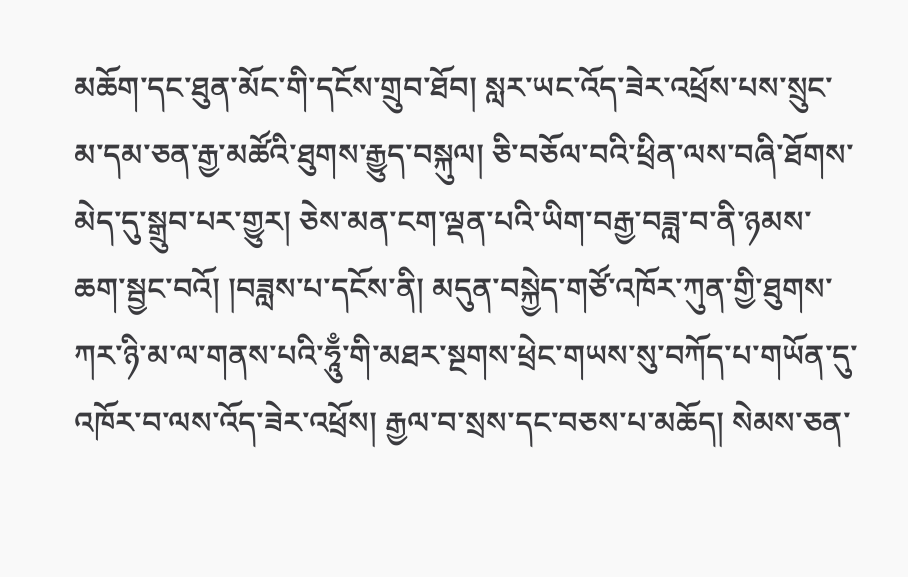མཆོག་དང་ཐུན་མོང་གི་དངོས་གྲུབ་ཐོབ། སླར་ཡང་འོད་ཟེར་འཕྲོས་པས་སྲུང་མ་དམ་ཅན་རྒྱ་མཚོའི་ཐུགས་རྒྱུད་བསྐུལ། ཅི་བཅོལ་བའི་ཕྲིན་ལས་བཞི་ཐོགས་མེད་དུ་སྒྲུབ་པར་གྱུར། ཅེས་མན་ངག་ལྡན་པའི་ཡིག་བརྒྱ་བཟླ་བ་ནི་ཉམས་ཆག་སྦྱང་བའོ། །བཟླས་པ་དངོས་ནི། མདུན་བསྐྱེད་གཙོ་འཁོར་ཀུན་གྱི་ཐུགས་ཀར་ཉི་མ་ལ་གནས་པའི་ཧཱུྃ་གི་མཐར་སྔགས་ཕྲེང་གཡས་སུ་བཀོད་པ་གཡོན་དུ་འཁོར་བ་ལས་འོད་ཟེར་འཕྲོས། རྒྱལ་བ་སྲས་དང་བཅས་པ་མཆོད། སེམས་ཅན་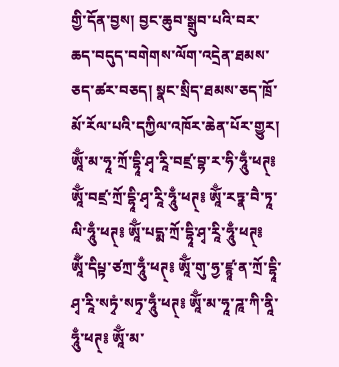གྱི་དོན་བྱས། བྱང་ཆུབ་སྒྲུབ་པའི་བར་ཆད་བདུད་བགེགས་ལོག་འདྲེན་ཐམས་ཅད་ཚར་བཅད། སྣང་སྲིད་ཐམས་ཅད་ཁྲོ་མོ་རོལ་པའི་དཀྱིལ་འཁོར་ཆེན་པོར་གྱུར། ཨཱོྃ་མ་ཧཱ་ཀྲོ་དྷཱི་ཤྭ་རཱི་བཛྲ་བྷ་ར་ཧི་ཧཱུྃ་ཕཊ྄༔ ཨཱོྃ་བཛྲ་ཀྲོ་དྷཱི་ཤྭ་རཱི་ཧཱུྃ་ཕཊ྄༔ ཨཱོྃ་རཏྣ་བཻ་ཏཱ་ལི་ཧཱུྃ་ཕཊ྄༔ ཨཱོྃ་པདྨ་ཀྲོ་དྷཱི་ཤྭ་རཱི་ཧཱུྃ་ཕཊ྄༔ ཨཱོྃ་དིཔྟ་ཙཀྲ་ཧཱུྃ་ཕཊ྄༔ ཨཱོྃ་གུ་ཧྱ་ཛྙཱ་ན་ཀྲོ་དྷཱི་ཤྭ་རཱི་སཏྭཾ་སཏྭ་ཧཱུྃ་ཕཊ྄༔ ཨཱོྃ་མ་ཧཱ་ཌཱ་ཀི་ནཱི་ཧཱུྃ་ཕཊ྄༔ ཨཱོྃ་མ་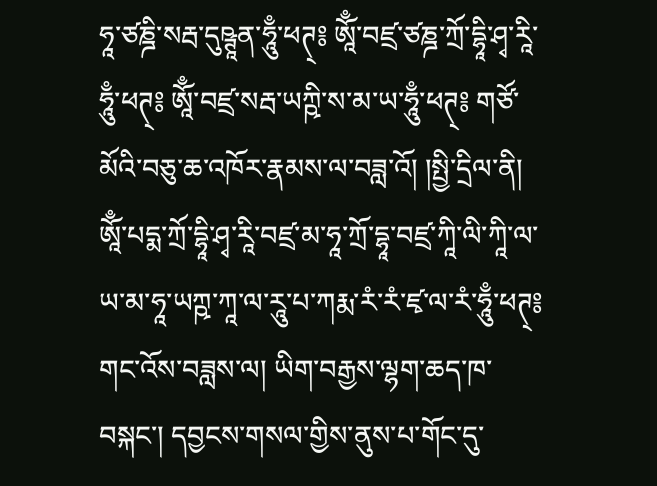ཧཱ་ཙཎྜི་སརྦ་དུཥྚཱན་ཧཱུྃ་ཕཊ྄༔ ཨཱོྃ་བཛྲ་ཙཎྜ་ཀྲོ་དྷཱི་ཤྭ་རཱི་ཧཱུྃ་ཕཊ྄༔ ཨཱོྃ་བཛྲ་སརྦ་ཡཀྵི་ས་མ་ཡ་ཧཱུྃ་ཕཊ྄༔ གཙོ་མོའི་བཅུ་ཆ་འཁོར་རྣམས་ལ་བཟླ་འོ། །སྤྱི་དྲིལ་ནི། ཨཱོྃ་པདྨ་ཀྲོ་དྷཱི་ཤྭ་རཱི་བཛྲ་མ་ཧཱ་ཀྲོ་དྷཱ་བཛྲ་ཀཱི་ལི་ཀཱི་ལ་ཡ་མ་ཧཱ་ཡཀྵ་ཀཱ་ལ་རཱུ་པ་ཀརྨ་རཾ་རཾ་ཛྭ་ལ་རཾ་ཧཱུྃ་ཕཊ྄༔ གང་འོས་བཟླས་ལ། ཡིག་བརྒྱས་ལྷག་ཆད་ཁ་བསྐང་། དབྱངས་གསལ་གྱིས་ནུས་པ་གོང་དུ་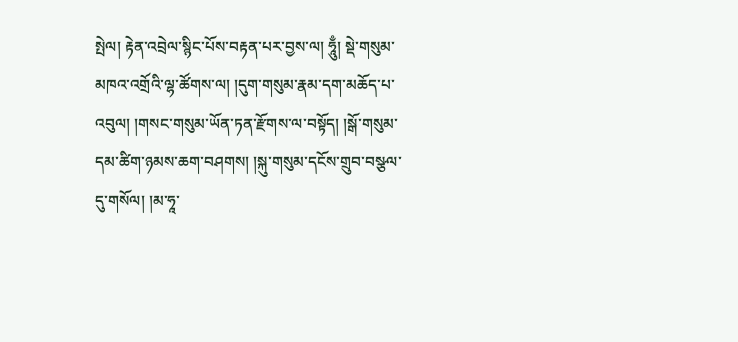སྤེལ། རྟེན་འབྲེལ་སྙིང་པོས་བརྟན་པར་བྱས་ལ། ཧཱུྃ། སྡེ་གསུམ་མཁའ་འགྲོའི་ལྷ་ཚོགས་ལ། །དུག་གསུམ་རྣམ་དག་མཆོད་པ་འབུལ། །གསང་གསུམ་ཡོན་ཏན་རྫོགས་ལ་བསྟོད། །སྒོ་གསུམ་དམ་ཚིག་ཉམས་ཆག་བཤགས། །སྐུ་གསུམ་དངོས་གྲུབ་བསྩལ་དུ་གསོལ། །མ་ཧཱ་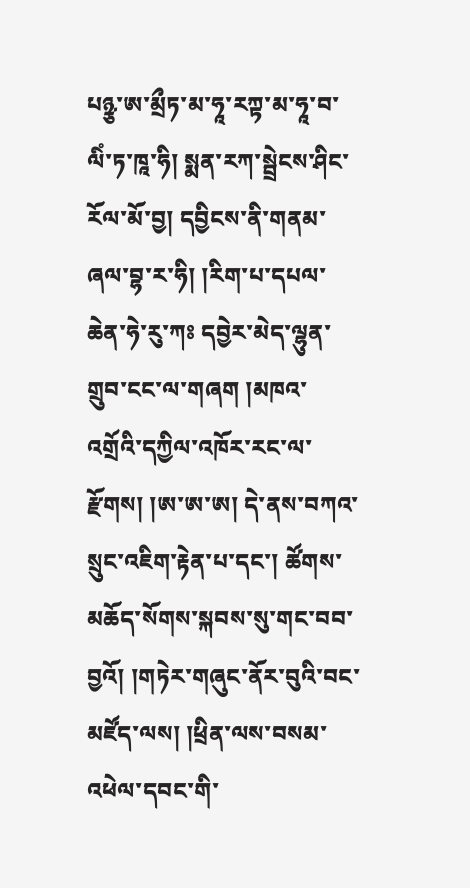པཉྩ་ཨ་མྲྀཏ་མ་ཧཱ་རཀྟ་མ་ཧཱ་བ་ལིཾ་ཏ་ཁཱ་ཧི། སྨན་རཀ་སྦྲེངས་ཤིང་རོལ་མོ་བྱ། དབྱིངས་ནི་གནམ་ཞལ་བྷ་ར་ཧི། །རིག་པ་དཔལ་ཆེན་ཧེ་རུ་ཀཿ དབྱེར་མེད་ལྷུན་གྲུབ་ངང་ལ་གཞག །མཁའ་འགྲོའི་དཀྱིལ་འཁོར་རང་ལ་རྫོགས། །ཨ་ཨ་ཨ། དེ་ནས་བཀའ་སྲུང་འཇིག་རྟེན་པ་དང་། ཚོགས་མཆོད་སོགས་སྐབས་སུ་གང་བབ་བྱའོ། །གཏེར་གཞུང་ནོར་བུའི་བང་མཛོད་ལས། །ཕྲིན་ལས་བསམ་འཕེལ་དབང་གི་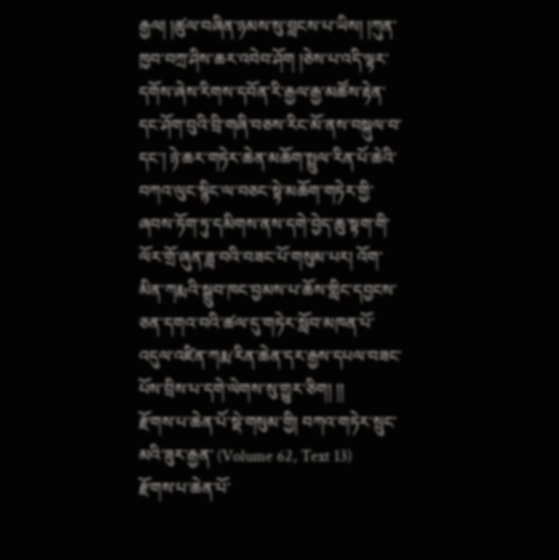རྒྱལ། །ཚུལ་བཞིན་ཉམས་སུ་བླངས་པ་ཡིས། །ཀུན་ཁྱབ་བཀྲ་ཤིས་ཆར་འབེབ་ཤོག །ཅེས་པ་འདི་ལྟར་དགོས་ཞེས་རིགས་དབོན་རི་རྒྱལ་རྒྱ་མཚོས་རྟེན་དང་ཤོག་བུའི་བྲི་གཞི་བཅས་རིང་མོ་ནས་བསྐུལ་བ་དང་། ཉེ་ཆར་གཏེར་ཆེན་མཆོག་སྤྲུལ་རིན་པོ་ཆེའི་བཀའ་ལུང་སྙིང་ལ་བཅང་སྟེ་མཆོག་གཏེར་གྱི་ཞབས་ཏོག་ཏུ་དམིགས་ནས་དགེ་བྱེད་ཆུ་སྟག་གི་ལོར་གྲོ་ཞུན་ཟླ་བའི་བཟང་པོ་གསུམ་པར། འོག་མིན་ཀརྨའི་སྒྲུབ་ཁང་བྱམས་པ་ཆོས་གླིང་དབྱངས་ཅན་དགའ་བའི་ཚལ་དུ་གཏེར་སློབ་མཁན་པོ་འདུལ་འཛིན་ཀརྨ་རིན་ཆེན་དར་རྒྱས་དཔལ་བཟང་པོས་བྲིས་པ་དགེ་ལེགས་སུ་གྱུར་ཅིག། །།
རྫོགས་པ་ཆེན་པོ་སྡེ་གསུམ་གྱི། བཀའ་གཏེར་སྲུང་མའི་ཟུར་རྒྱན་ (Volume 62, Text 13)
རྫོགས་པ་ཆེན་པོ་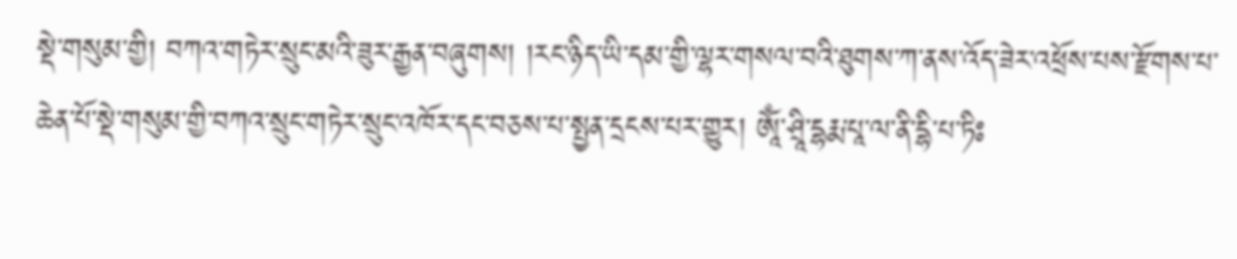སྡེ་གསུམ་གྱི། བཀའ་གཏེར་སྲུང་མའི་ཟུར་རྒྱན་བཞུགས། །རང་ཉིད་ཡི་དམ་གྱི་ལྷར་གསལ་བའི་ཐུགས་ཀ་ནས་འོད་ཟེར་འཕྲོས་པས་རྫོགས་པ་ཆེན་པོ་སྡེ་གསུམ་གྱི་བཀའ་སྲུང་གཏེར་སྲུང་འཁོར་དང་བཅས་པ་སྤྱན་དྲངས་པར་གྱུར། ཨཱོྃ་ཤྲཱི་དྷརྨ་པཱ་ལ་ནི་དྷི་པ་ཏིཿ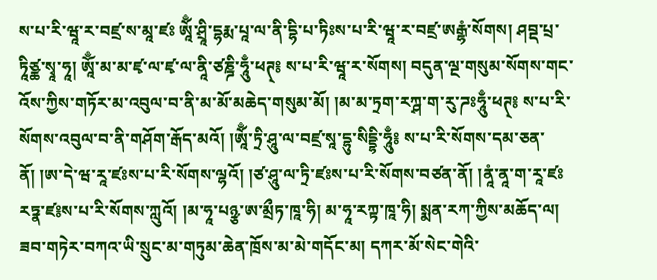ས་པ་རི་ཝཱ་ར་བཛྲ་ས་མཱ་ཛཿ ཨཱོྃ་ཤྲཱི་དྷརྨ་པཱ་ལ་ནི་དྷི་པ་ཏིཿས་པ་རི་ཝཱ་ར་བཛྲ་ཨརྒྷཾ་སོགས། ཤབྡ་པྲ་ཏཱིཙྪ་སྭཱ་ཧཱ། ཨཱོྃ་མ་མ་ཛྭ་ལ་ཛྭ་ལ་ནཱི་ཙཎྜི་ཧཱུྃ་ཕཊ྄༔ ས་པ་རི་ཝཱ་ར་སོགས། བདུན་ལྔ་གསུམ་སོགས་གང་འོས་ཀྱིས་གཏོར་མ་འབུལ་བ་ནི་མ་མོ་མཆེད་གསུམ་མོ། །མ་མ་ཏྲག་རཀྴ་ག་རུ་ཌཿཧཱུྃ་ཕཊ྄༔ ས་པ་རི་སོགས་འབུལ་བ་ནི་གཤོག་རྒོད་མའོ། །ཨཱོྃ་ཏྲི་ཤཱུ་ལ་བཛྲ་སཱ་དྷུ་སིདྡྷི་ཧཱུྃ༔ ས་པ་རི་སོགས་དམ་ཅན་ནོ། །ཨ་དེ་ཝ་རཱ་ཛཿས་པ་རི་སོགས་ལྷའོ། །ཙ་ཤཱུ་ལ་ཏྲི་ཛཿས་པ་རི་སོགས་བཙན་ནོ། །ནཱཾ་ནཱ་ག་རཱ་ཛཿརཏྣ་ཛ༔ས་པ་རི་སོགས་ཀླུའོ། །མ་ཧཱ་པཉྩ་ཨ་མྲྀཏ་ཁཱ་ཧི། མ་ཧཱ་རཀྟ་ཁཱ་ཧི། སྨན་རཀ་ཀྱིས་མཆོད་ལ། ཟབ་གཏེར་བཀའ་ཡི་སྲུང་མ་གཏུམ་ཆེན་ཁྲོས་མ་མེ་གདོང་མ། དཀར་མོ་སེང་གེའི་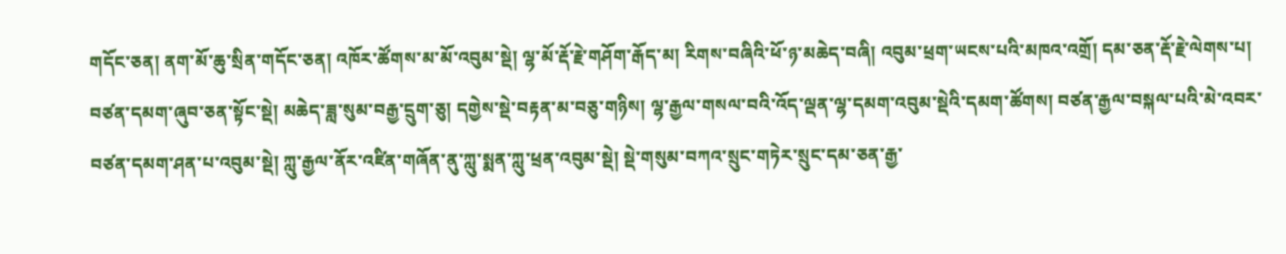གདོང་ཅན། ནག་མོ་ཆུ་སྲིན་གདོང་ཅན། འཁོར་ཚོགས་མ་མོ་འབུམ་སྡེ། ལྷ་མོ་རྡོ་རྗེ་གཤོག་རྒོད་མ། རིགས་བཞིའི་ཕོ་ཉ་མཆེད་བཞི། འབུམ་ཕྲག་ཡངས་པའི་མཁའ་འགྲོ། དམ་ཅན་རྡོ་རྗེ་ལེགས་པ། བཙན་དམག་ཞུབ་ཅན་སྟོང་སྡེ། མཆེད་ཟླ་སུམ་བརྒྱ་དྲུག་ཅུ། དགྱེས་སྡེ་བརྟན་མ་བཅུ་གཉིས། ལྷ་རྒྱལ་གསལ་བའི་འོད་ལྡན་ལྷ་དམག་འབུམ་སྡེའི་དམག་ཚོགས། བཙན་རྒྱལ་བསྐལ་པའི་མེ་འབར་བཙན་དམག་ཤན་པ་འབུམ་སྡེ། ཀླུ་རྒྱལ་ནོར་འཛིན་གཞོན་ནུ་ཀླུ་སྨན་ཀླུ་ཕྲན་འབུམ་སྡེ། སྡེ་གསུམ་བཀའ་སྲུང་གཏེར་སྲུང་དམ་ཅན་རྒྱ་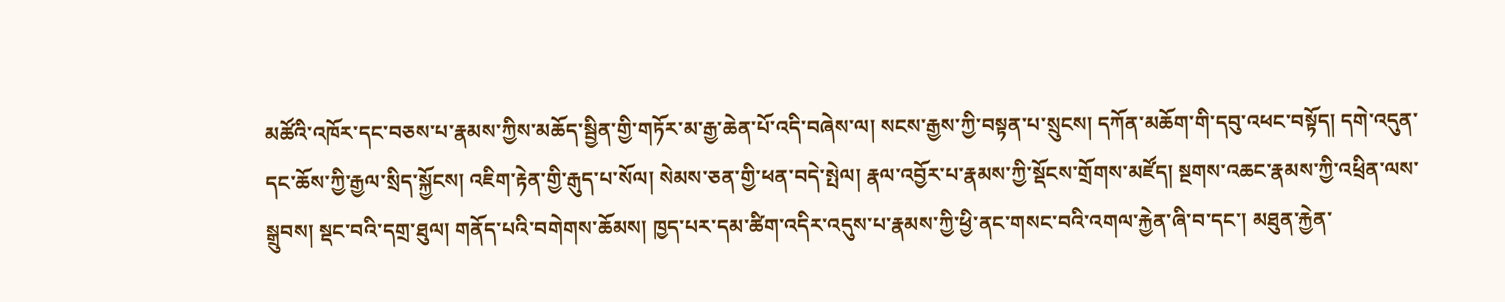མཚོའི་འཁོར་དང་བཅས་པ་རྣམས་ཀྱིས་མཆོད་སྦྱིན་གྱི་གཏོར་མ་རྒྱ་ཆེན་པོ་འདི་བཞེས་ལ། སངས་རྒྱས་ཀྱི་བསྟན་པ་སྲུངས། དཀོན་མཆོག་གི་དབུ་འཕང་བསྟོད། དགེ་འདུན་དང་ཆོས་ཀྱི་རྒྱལ་སྲིད་སྐྱོངས། འཇིག་རྟེན་གྱི་རྒུད་པ་སོལ། སེམས་ཅན་གྱི་ཕན་བདེ་སྤེལ། རྣལ་འབྱོར་པ་རྣམས་ཀྱི་སྡོངས་གྲོགས་མཛོད། སྔགས་འཆང་རྣམས་ཀྱི་འཕྲིན་ལས་སྒྲུབས། སྡང་བའི་དགྲ་ཐུལ། གནོད་པའི་བགེགས་ཆོམས། ཁྱད་པར་དམ་ཚིག་འདིར་འདུས་པ་རྣམས་ཀྱི་ཕྱི་ནང་གསང་བའི་འགལ་རྐྱེན་ཞི་བ་དང་། མཐུན་རྐྱེན་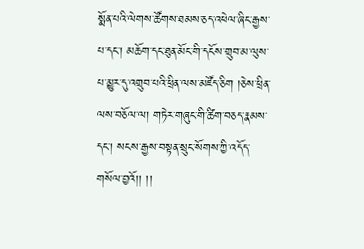སྨོན་པའི་ལེགས་ཚོགས་ཐམས་ཅད་འཕེལ་ཞིང་རྒྱས་པ་དང་། མཆོག་དང་ཐུན་མོང་གི་དངོས་གྲུབ་མ་ལུས་པ་མྱུར་དུ་འགྲུབ་པའི་ཕྲིན་ལས་མཛོད་ཅིག །ཅེས་ཕྲིན་ལས་བཅོལ་ལ། གཏེར་གཞུང་གི་ཚིག་བཅད་རྣམས་དང་། སངས་རྒྱས་བསྟན་སྲུང་སོགས་ཀྱི་འདོད་གསོལ་བྱའོ།། །།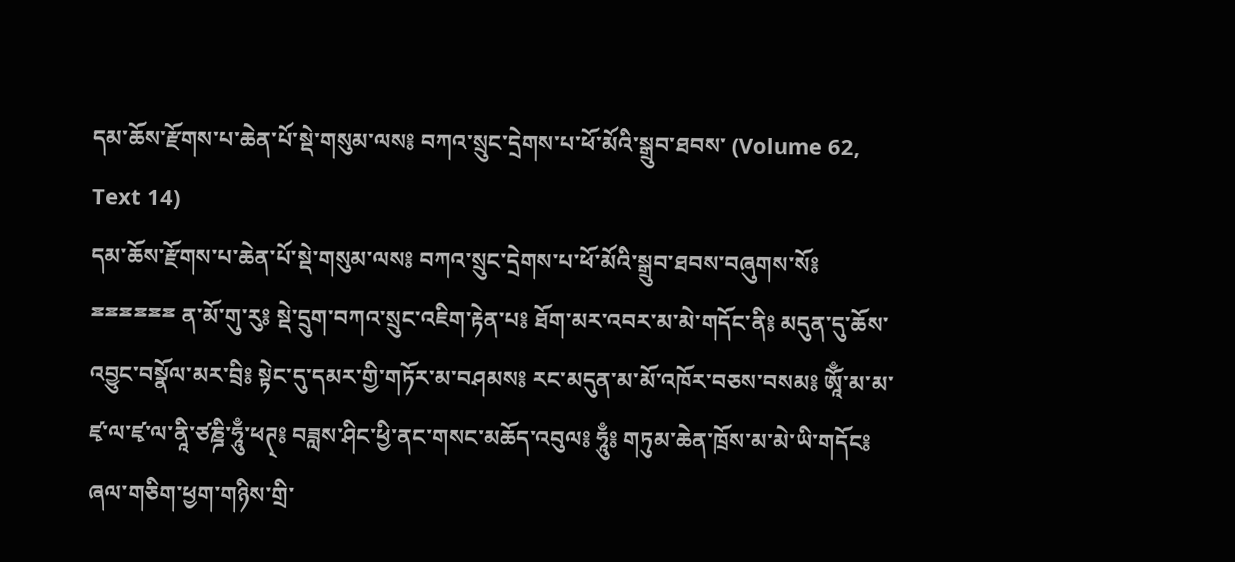དམ་ཆོས་རྫོགས་པ་ཆེན་པོ་སྡེ་གསུམ་ལས༔ བཀའ་སྲུང་དྲེགས་པ་ཕོ་མོའི་སྒྲུབ་ཐབས་ (Volume 62, Text 14)
དམ་ཆོས་རྫོགས་པ་ཆེན་པོ་སྡེ་གསུམ་ལས༔ བཀའ་སྲུང་དྲེགས་པ་ཕོ་མོའི་སྒྲུབ་ཐབས་བཞུགས་སོ༔ ྈྈྈྈྈྈ ན་མོ་གུ་རུ༔ སྡེ་དྲུག་བཀའ་སྲུང་འཇིག་རྟེན་པ༔ ཐོག་མར་འབར་མ་མེ་གདོང་ནི༔ མདུན་དུ་ཆོས་འབྱུང་བསྣོལ་མར་བྲི༔ སྟེང་དུ་དམར་གྱི་གཏོར་མ་བཤམས༔ རང་མདུན་མ་མོ་འཁོར་བཅས་བསམ༔ ཨཱོྃ་མ་མ་ཛྭ་ལ་ཛྭ་ལ་ནཱི་ཙཎྜི་ཧཱུྃ་ཕཊ྄༔ བཟླས་ཤིང་ཕྱི་ནང་གསང་མཆོད་འབུལ༔ ཧཱུྃ༔ གཏུམ་ཆེན་ཁྲོས་མ་མེ་ཡི་གདོང༔ ཞལ་གཅིག་ཕྱག་གཉིས་གྲི་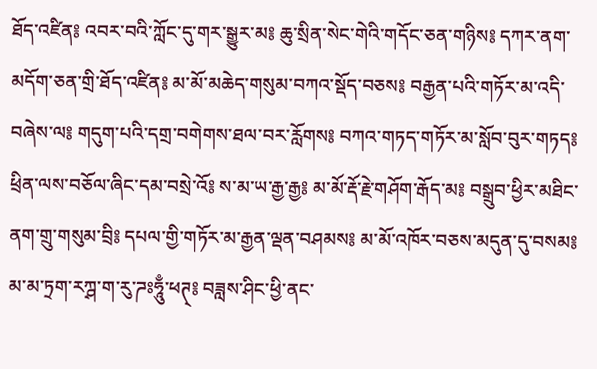ཐོད་འཛིན༔ འབར་བའི་ཀློང་དུ་གར་སྒྱུར་མ༔ ཆུ་སྲིན་སེང་གེའི་གདོང་ཅན་གཉིས༔ དཀར་ནག་མདོག་ཅན་གྲི་ཐོད་འཛིན༔ མ་མོ་མཆེད་གསུམ་བཀའ་སྡོད་བཅས༔ བརྒྱན་པའི་གཏོར་མ་འདི་བཞེས་ལ༔ གདུག་པའི་དགྲ་བགེགས་ཐལ་བར་རློགས༔ བཀའ་གཏད་གཏོར་མ་སློབ་བུར་གཏད༔ ཕྲིན་ལས་བཅོལ་ཞིང་དམ་བསྲེ་འོ༔ ས་མ་ཡ་རྒྱ་རྒྱ༔ མ་མོ་རྡོ་རྗེ་གཤོག་རྒོད་མ༔ བསྒྲུབ་ཕྱིར་མཐིང་ནག་གྲུ་གསུམ་བྲི༔ དཔལ་གྱི་གཏོར་མ་རྒྱན་ལྡན་བཤམས༔ མ་མོ་འཁོར་བཅས་མདུན་དུ་བསམ༔ མ་མ་ཏྲག་རཀྴ་ག་རུ་ཌཿཧཱུྃ་ཕཊ྄༔ བཟླས་ཤིང་ཕྱི་ནང་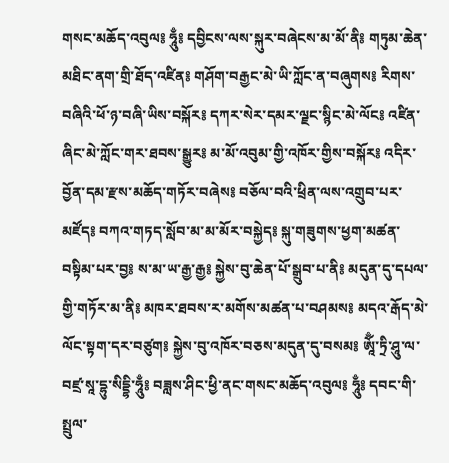གསང་མཆོད་འབུལ༔ ཧཱུྃ༔ དབྱིངས་ལས་སྐུར་བཞེངས་མ་མོ་ནི༔ གཏུམ་ཆེན་མཐིང་ནག་གྲི་ཐོད་འཛིན༔ གཤོག་བརྒྱང་མེ་ཡི་ཀློང་ན་བཞུགས༔ རིགས་བཞིའི་ཕོ་ཉ་བཞི་ཡིས་བསྐོར༔ དཀར་སེར་དམར་ལྗང་སྙིང་མེ་ལོང༔ འཛིན་ཞིང་མེ་ཀློང་གར་ཐབས་སྒྱུར༔ མ་མོ་འབུམ་གྱི་འཁོར་གྱིས་བསྐོར༔ འདིར་བྱོན་དམ་རྫས་མཆོད་གཏོར་བཞེས༔ བཅོལ་བའི་ཕྲིན་ལས་འགྲུབ་པར་མཛོད༔ བཀའ་གཏད་སློབ་མ་མ་མོར་བསྐྱེད༔ སྐུ་གཟུགས་ཕྱག་མཚན་བསྟིམ་པར་བྱ༔ ས་མ་ཡ་རྒྱ་རྒྱ༔ སྐྱེས་བུ་ཆེན་པོ་སྒྲུབ་པ་ནི༔ མདུན་དུ་དཔལ་གྱི་གཏོར་མ་ནི༔ མཁར་ཐབས་ར་མགོས་མཚན་པ་བཤམས༔ མདའ་རྒོད་མེ་ལོང་སྟག་དར་བཙུག༔ སྐྱེས་བུ་འཁོར་བཅས་མདུན་དུ་བསམ༔ ཨཱོྃ་ཏྲི་ཤཱུ་ལ་བཛྲ་སཱ་དྷུ་སིདྡྷི་ཧཱུྃ༔ བཟླས་ཤིང་ཕྱི་ནང་གསང་མཆོད་འབུལ༔ ཧཱུྃ༔ དབང་གི་སྤྲུལ་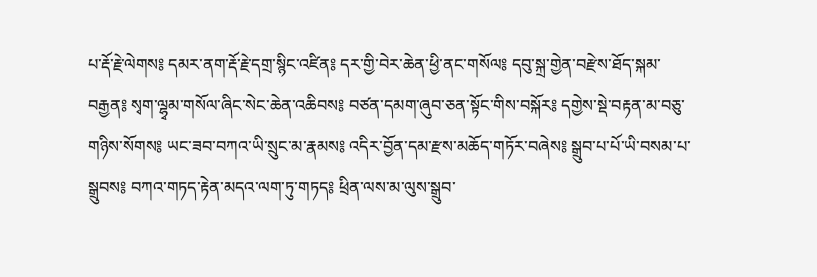པ་རྡོ་རྗེ་ལེགས༔ དམར་ནག་རྡོ་རྗེ་དགྲ་སྙིང་འཛིན༔ དར་གྱི་བེར་ཆེན་ཕྱི་ནང་གསོལ༔ དབུ་སྐྲ་གྱེན་བརྫེས་ཐོད་སྐམ་བརྒྱན༔ སྭག་ལྷྭམ་གསོལ་ཞིང་སེང་ཆེན་འཆིབས༔ བཙན་དམག་ཞུབ་ཅན་སྟོང་གིས་བསྐོར༔ དགྱེས་སྡེ་བརྟན་མ་བཅུ་གཉིས་སོགས༔ ཡང་ཟབ་བཀའ་ཡི་སྲུང་མ་རྣམས༔ འདིར་བྱོན་དམ་རྫས་མཆོད་གཏོར་བཞེས༔ སྒྲུབ་པ་པོ་ཡི་བསམ་པ་སྒྲུབས༔ བཀའ་གཏད་རྟེན་མདའ་ལག་ཏུ་གཏད༔ ཕྲིན་ལས་མ་ལུས་སྒྲུབ་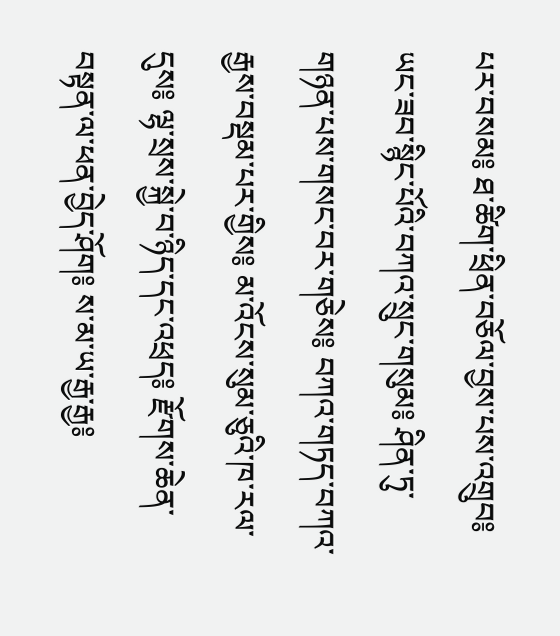པར་བསམ༔ ཐ་ཚིག་ཕྲིན་བཅོལ་བྱས་པས་འགྲུབ༔ ཡང་ཟབ་སྙིང་པོའི་བཀའ་སྲུང་གསུམ༔ ཤིན་ཏུ་གཉན་པས་གསང་བར་གཅེས༔ བཀའ་གཏད་བཀའ་རྒྱས་བསྡམ་པར་གྱིས༔ མ་འོངས་སུམ་ཅུའི་ཁ་རལ་དུས༔ ལྷ་སྲས་སྐྱེ་བ་ཉིད་དང་འཕྲད༔ རྫོགས་ཆེན་བསྟན་ལ་ཕན་བྱེད་ཤོག༔ ས་མ་ཡ་རྒྱ་རྒྱ༔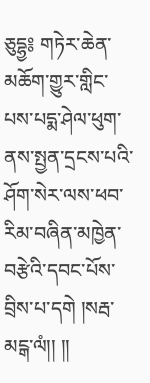ཅུདྷྱ༔ གཏེར་ཆེན་མཆོག་གྱུར་གླིང་པས་པདྨ་ཤེལ་ཕུག་ནས་སྤྱན་དྲངས་པའི་ཤོག་སེར་ལས་ཕབ་རིམ་བཞིན་མཁྱེན་བརྩེའི་དབང་པོས་བྲིས་པ་དགེ །སརྦ་མངྒ་ལཾ།། །།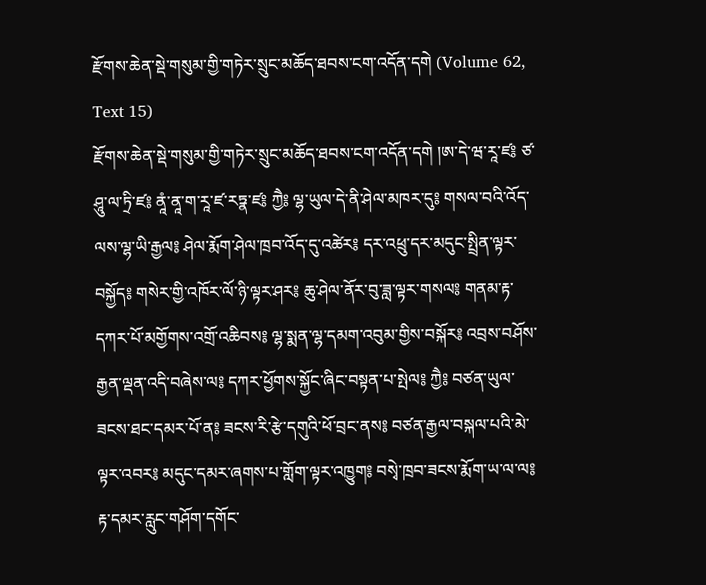རྫོགས་ཆེན་སྡེ་གསུམ་གྱི་གཏེར་སྲུང་མཆོད་ཐབས་ངག་འདོན་དགེ (Volume 62, Text 15)
རྫོགས་ཆེན་སྡེ་གསུམ་གྱི་གཏེར་སྲུང་མཆོད་ཐབས་ངག་འདོན་དགེ །ཨ་དེ་ཝ་རཱ་ཛ༔ ཙ་ཤཱུ་ལ་ཏྲི་ཛ༔ ནཱཾ་ནཱ་ག་རཱ་ཛ་རཏྣ་ཛ༔ ཀྱཻ༔ ལྷ་ཡུལ་དེ་ནི་ཤེལ་མཁར་དུ༔ གསལ་བའི་འོད་ལས་ལྷ་ཡི་རྒྱལ༔ ཤེལ་རྨོག་ཤེལ་ཁྲབ་འོད་དུ་འཚེར༔ དར་འཕྲུ་དར་མདུང་སྤྲིན་ལྟར་བསྐྱོད༔ གསེར་གྱི་འཁོར་ལོ་ཉི་ལྟར་ཤར༔ ཆུ་ཤེལ་ནོར་བུ་ཟླ་ལྟར་གསལ༔ གནམ་རྟ་དཀར་པོ་མགྱོགས་འགྲོ་འཆིབས༔ ལྷ་སྨན་ལྷ་དམག་འབུམ་གྱིས་བསྐོར༔ འབྲས་བཤོས་རྒྱན་ལྡན་འདི་བཞེས་ལ༔ དཀར་ཕྱོགས་སྐྱོང་ཞིང་བསྟན་པ་སྤེལ༔ ཀྱཻ༔ བཙན་ཡུལ་ཟངས་ཐང་དམར་པོ་ན༔ ཟངས་རི་རྩེ་དགུའི་ཕོ་བྲང་ནས༔ བཙན་རྒྱལ་བསྐལ་པའི་མེ་ལྟར་འབར༔ མདུང་དམར་ཞགས་པ་གློག་ལྟར་འཁྱུག༔ བསྭེ་ཁྲབ་ཟངས་རྨོག་ཡ་ལ་ལ༔ རྟ་དམར་རླུང་གཤོག་དགོང་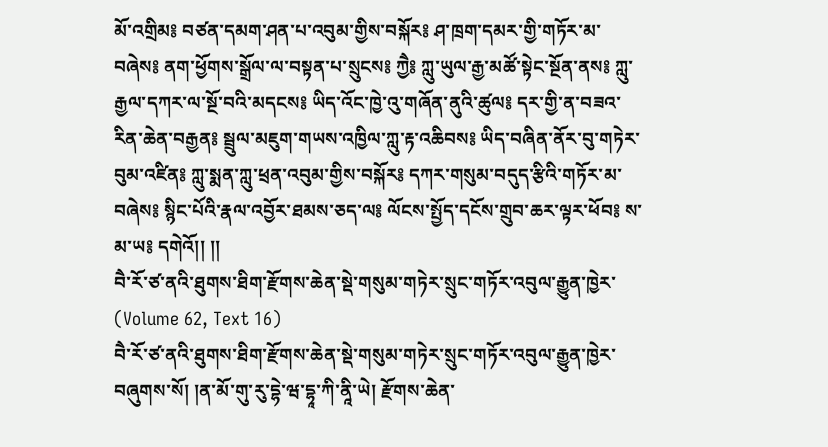མོ་འགྲིམ༔ བཙན་དམག་ཤན་པ་འབུམ་གྱིས་བསྐོར༔ ཤ་ཁྲག་དམར་གྱི་གཏོར་མ་བཞེས༔ ནག་ཕྱོགས་སྒྲོལ་ལ་བསྟན་པ་སྲུངས༔ ཀྱཻ༔ ཀླུ་ཡུལ་རྒྱ་མཚོ་སྟེང་སྔོན་ནས༔ ཀླུ་རྒྱལ་དཀར་ལ་སྔོ་བའི་མདངས༔ ཡིད་འོང་ཁྱེ་འུ་གཞོན་ནུའི་ཚུལ༔ དར་གྱི་ན་བཟའ་རིན་ཆེན་བརྒྱན༔ སྦྲུལ་མཇུག་གཡས་འཁྱིལ་ཀླུ་རྟ་འཆིབས༔ ཡིད་བཞིན་ནོར་བུ་གཏེར་བུམ་འཛིན༔ ཀླུ་སྨན་ཀླུ་ཕྲན་འབུམ་གྱིས་བསྐོར༔ དཀར་གསུམ་བདུད་རྩིའི་གཏོར་མ་བཞེས༔ སྙིང་པོའི་རྣལ་འབྱོར་ཐམས་ཅད་ལ༔ ལོངས་སྤྱོད་དངོས་གྲུབ་ཆར་ལྟར་ཕོབ༔ ས་མ་ཡ༔ དགེའོ།། །།
བཻ་རོ་ཙ་ནའི་ཐུགས་ཐིག་རྫོགས་ཆེན་སྡེ་གསུམ་གཏེར་སྲུང་གཏོར་འབུལ་རྒྱུན་ཁྱེར་ (Volume 62, Text 16)
བཻ་རོ་ཙ་ནའི་ཐུགས་ཐིག་རྫོགས་ཆེན་སྡེ་གསུམ་གཏེར་སྲུང་གཏོར་འབུལ་རྒྱུན་ཁྱེར་བཞུགས་སོ། །ན་མོ་གུ་རུ་དྷེ་ཝ་དྷཱ་ཀི་ནཱི་ཡེ། རྫོགས་ཆེན་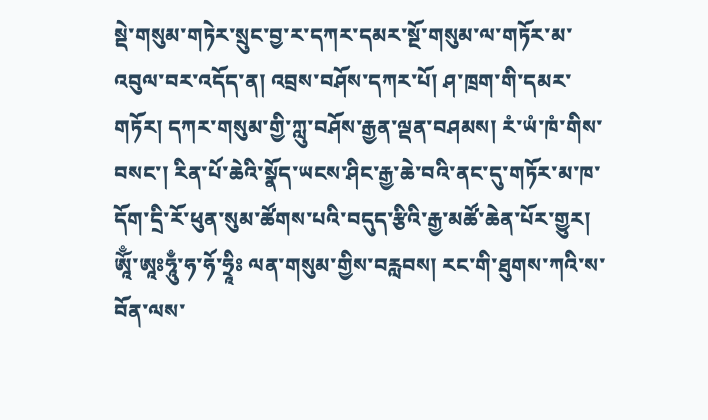སྡེ་གསུམ་གཏེར་སྲུང་བྱ་ར་དཀར་དམར་སྔོ་གསུམ་ལ་གཏོར་མ་འབུལ་བར་འདོད་ན། འབྲས་བཤོས་དཀར་པོ། ཤ་ཁྲག་གི་དམར་གཏོར། དཀར་གསུམ་གྱི་ཀླུ་བཤོས་རྒྱན་ལྡན་བཤམས། རཾ་ཡཾ་ཁཾ་གིས་བསང་། རིན་པོ་ཆེའི་སྣོད་ཡངས་ཤིང་རྒྱ་ཆེ་བའི་ནང་དུ་གཏོར་མ་ཁ་དོག་དྲི་རོ་ཕུན་སུམ་ཚོགས་པའི་བདུད་རྩིའི་རྒྱ་མཚོ་ཆེན་པོར་གྱུར། ཨཱོྃ་ཨཱཿཧཱུྃ་ཧ་ཧོ་ཧྲཱིཿ ལན་གསུམ་གྱིས་བརླབས། རང་གི་ཐུགས་ཀའི་ས་བོན་ལས་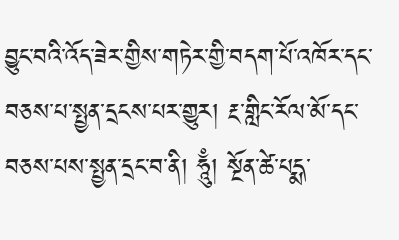བྱུང་བའི་འོད་ཟེར་གྱིས་གཏེར་གྱི་བདག་པོ་འཁོར་དང་བཅས་པ་སྤྱན་དྲངས་པར་གྱུར། རྔ་གླིང་རོལ་མོ་དང་བཅས་པས་སྤྱན་དྲང་བ་ནི། ཧཱུྃ། སྔོན་ཚེ་པདྨ་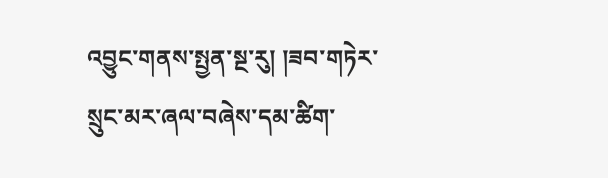འབྱུང་གནས་སྤྱན་སྔ་རུ། །ཟབ་གཏེར་སྲུང་མར་ཞལ་བཞེས་དམ་ཚིག་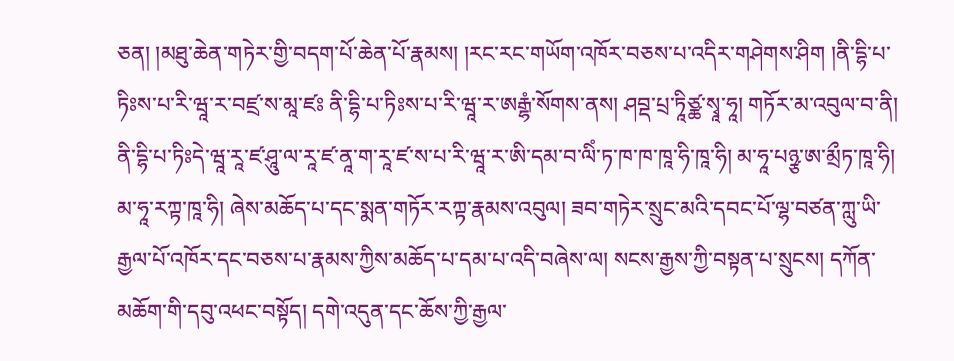ཅན། །མཐུ་ཆེན་གཏེར་གྱི་བདག་པོ་ཆེན་པོ་རྣམས། །རང་རང་གཡོག་འཁོར་བཅས་པ་འདིར་གཤེགས་ཤིག །ནི་དྷི་པ་ཏིཿས་པ་རི་ཝཱ་ར་བཛྲ་ས་མཱ་ཛཿ ནི་དྷི་པ་ཏིཿས་པ་རི་ཝཱ་ར་ཨརྒྷཾ་སོགས་ནས། ཤབྡ་པྲ་ཏཱིཙྪ་སྭཱ་ཧཱ། གཏོར་མ་འབུལ་བ་ནི། ནི་དྷི་པ་ཏིཿདེ་ཝཱ་རཱ་ཛ་ཤཱུ་ལ་རཱ་ཛ་ནཱ་ག་རཱ་ཛ་ས་པ་རི་ཝཱ་ར་ཨི་དམ་བ་ལིཾ་ཏ་ཁ་ཁ་ཁཱ་ཧི་ཁཱ་ཧི། མ་ཧཱ་པཉྩ་ཨ་མྲྀཏ་ཁཱ་ཧི། མ་ཧཱ་རཀྟ་ཁཱ་ཧི། ཞེས་མཆོད་པ་དང་སྨན་གཏོར་རཀྟ་རྣམས་འབུལ། ཟབ་གཏེར་སྲུང་མའི་དབང་པོ་ལྷ་བཙན་ཀླུ་ཡི་རྒྱལ་པོ་འཁོར་དང་བཅས་པ་རྣམས་ཀྱིས་མཆོད་པ་དམ་པ་འདི་བཞེས་ལ། སངས་རྒྱས་ཀྱི་བསྟན་པ་སྲུངས། དཀོན་མཆོག་གི་དབུ་འཕང་བསྟོད། དགེ་འདུན་དང་ཆོས་ཀྱི་རྒྱལ་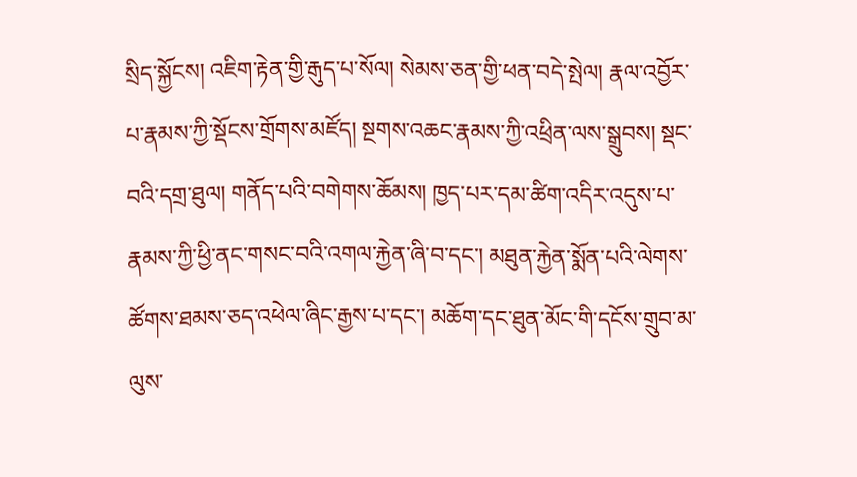སྲིད་སྐྱོངས། འཇིག་རྟེན་གྱི་རྒུད་པ་སོལ། སེམས་ཅན་གྱི་ཕན་བདེ་སྤེལ། རྣལ་འབྱོར་པ་རྣམས་ཀྱི་སྡོངས་གྲོགས་མཛོད། སྔགས་འཆང་རྣམས་ཀྱི་འཕྲིན་ལས་སྒྲུབས། སྡང་བའི་དགྲ་ཐུལ། གནོད་པའི་བགེགས་ཆོམས། ཁྱད་པར་དམ་ཚིག་འདིར་འདུས་པ་རྣམས་ཀྱི་ཕྱི་ནང་གསང་བའི་འགལ་རྐྱེན་ཞི་བ་དང་། མཐུན་རྐྱེན་སྨོན་པའི་ལེགས་ཚོགས་ཐམས་ཅད་འཕེལ་ཞིང་རྒྱས་པ་དང་། མཆོག་དང་ཐུན་མོང་གི་དངོས་གྲུབ་མ་ལུས་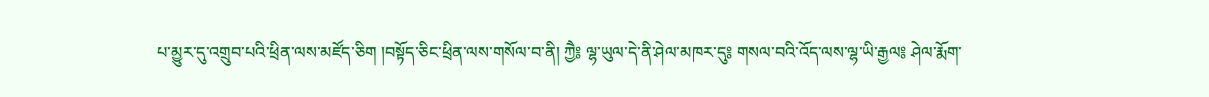པ་མྱུར་དུ་འགྲུབ་པའི་ཕྲིན་ལས་མཛོད་ཅིག །བསྟོད་ཅིང་ཕྲིན་ལས་གསོལ་བ་ནི། ཀྱཻ༔ ལྷ་ཡུལ་དེ་ནི་ཤེལ་མཁར་དུ༔ གསལ་བའི་འོད་ལས་ལྷ་ཡི་རྒྱལ༔ ཤེལ་རྨོག་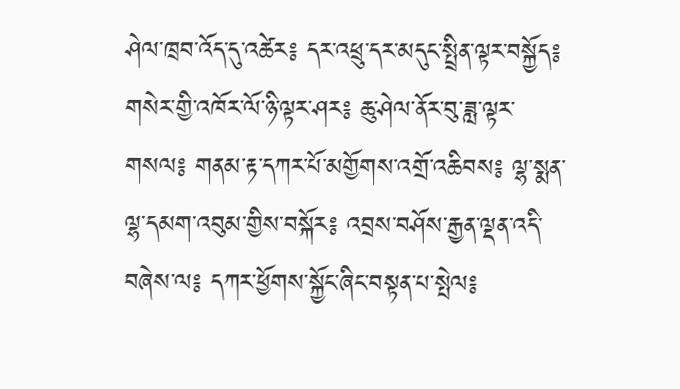ཤེལ་ཁྲབ་འོད་དུ་འཚེར༔ དར་འཕྲུ་དར་མདུང་སྤྲིན་ལྟར་བསྐྱོད༔ གསེར་གྱི་འཁོར་ལོ་ཉི་ལྟར་ཤར༔ ཆུ་ཤེལ་ནོར་བུ་ཟླ་ལྟར་གསལ༔ གནམ་རྟ་དཀར་པོ་མགྱོགས་འགྲོ་འཆིབས༔ ལྷ་སྨན་ལྷ་དམག་འབུམ་གྱིས་བསྐོར༔ འབྲས་བཤོས་རྒྱན་ལྡན་འདི་བཞེས་ལ༔ དཀར་ཕྱོགས་སྐྱོང་ཞིང་བསྟན་པ་སྤེལ༔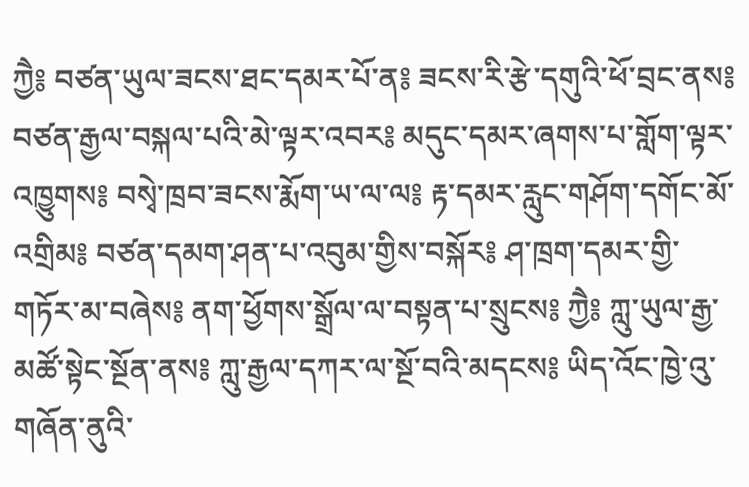ཀྱཻ༔ བཙན་ཡུལ་ཟངས་ཐང་དམར་པོ་ན༔ ཟངས་རི་རྩེ་དགུའི་ཕོ་བྲང་ནས༔ བཙན་རྒྱལ་བསྐལ་པའི་མེ་ལྟར་འབར༔ མདུང་དམར་ཞགས་པ་གློག་ལྟར་འཁྱུགས༔ བསྭེ་ཁྲབ་ཟངས་རྨོག་ཡ་ལ་ལ༔ རྟ་དམར་རླུང་གཤོག་དགོང་མོ་འགྲིམ༔ བཙན་དམག་ཤན་པ་འབུམ་གྱིས་བསྐོར༔ ཤ་ཁྲག་དམར་གྱི་གཏོར་མ་བཞེས༔ ནག་ཕྱོགས་སྒྲོལ་ལ་བསྟན་པ་སྲུངས༔ ཀྱཻ༔ ཀླུ་ཡུལ་རྒྱ་མཚོ་སྟེང་སྔོན་ནས༔ ཀླུ་རྒྱལ་དཀར་ལ་སྔོ་བའི་མདངས༔ ཡིད་འོང་ཁྱེ་འུ་གཞོན་ནུའི་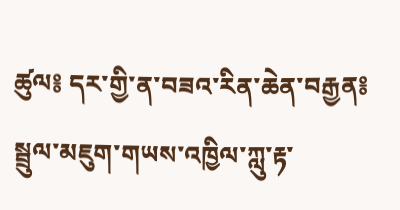ཚུལ༔ དར་གྱི་ན་བཟའ་རིན་ཆེན་བརྒྱན༔ སྦྲུལ་མཇུག་གཡས་འཁྱིལ་ཀླུ་རྟ་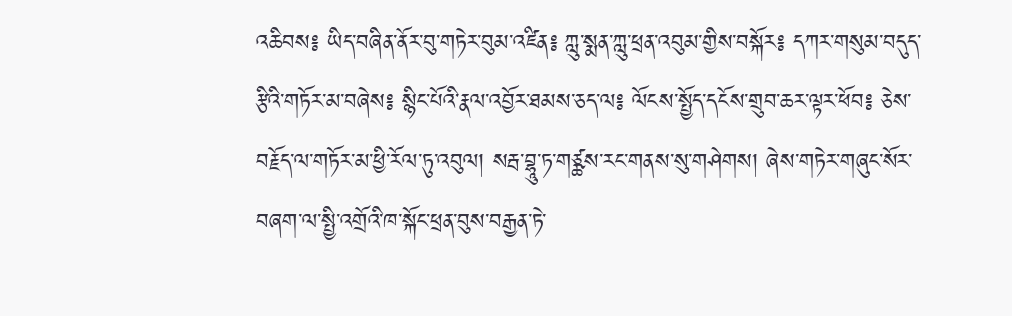འཆིབས༔ ཡིད་བཞིན་ནོར་བུ་གཏེར་བུམ་འཛིན༔ ཀླུ་སྨན་ཀླུ་ཕྲན་འབུམ་གྱིས་བསྐོར༔ དཀར་གསུམ་བདུད་རྩིའི་གཏོར་མ་བཞེས༔ སྙིང་པོའི་རྣལ་འབྱོར་ཐམས་ཅད་ལ༔ ལོངས་སྤྱོད་དངོས་གྲུབ་ཆར་ལྟར་ཕོབ༔ ཅེས་བརྗོད་ལ་གཏོར་མ་ཕྱི་རོལ་ཏུ་འབུལ། སརྦ་བྷཱུ་ཏ་གཙྪས་རང་གནས་སུ་གཤེགས། ཞེས་གཏེར་གཞུང་སོར་བཞག་ལ་སྤྱི་འགྲོའི་ཁ་སྐོང་ཕྲན་བུས་བརྒྱན་ཏེ་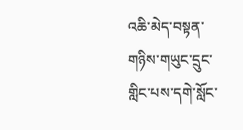འཆི་མེད་བསྟན་གཉིས་གཡུང་དྲུང་གླིང་པས་དགེ་སློང་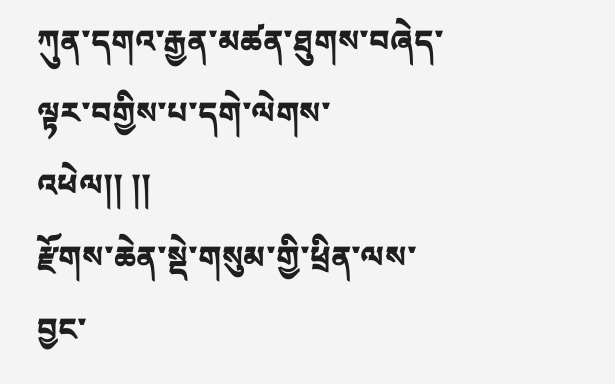ཀུན་དགའ་རྒྱན་མཚན་ཐུགས་བཞེད་ལྟར་བགྱིས་པ་དགེ་ལེགས་འཕེལ།། །།
རྫོགས་ཆེན་སྡེ་གསུམ་གྱི་ཕྲིན་ལས་བྱང་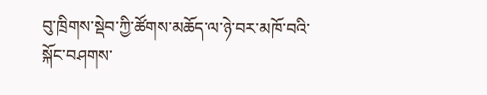བུ་ཁྲིགས་སྡེབ་ཀྱི་ཚོགས་མཆོད་ལ་ཉེ་བར་མཁོ་བའི་སྐོང་བཤགས་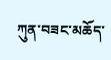ཀུན་བཟང་མཆོད་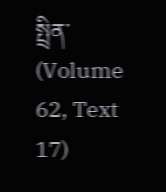སྤྲིན་ (Volume 62, Text 17)